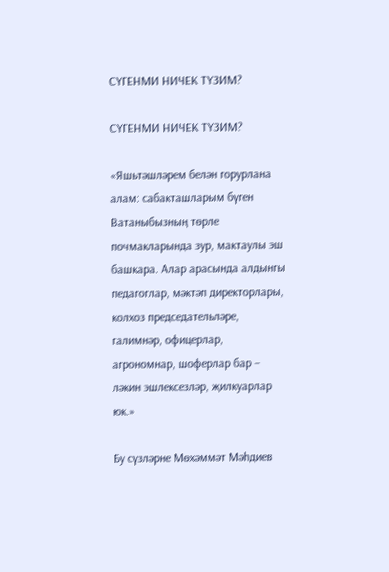СҮГЕНМИ НИЧЕК ТҮЗИМ?

СҮГЕНМИ НИЧЕК ТҮЗИМ?

«Яшьтәшләрем белән горурлана алам: сабакташларым бүген Ватаныбызның төрле почмакларында зур, мактаулы эш башкара. Алар арасында алдынгы педагоглар, мәктәп директорлары, колхоз председательләре, галимнәр, офицерлар, агрономнар, шоферлар бар – ләкин эшлексезләр, җилкуарлар юк.»

Бу сүзләрне Мөхәммәт Мәһдиев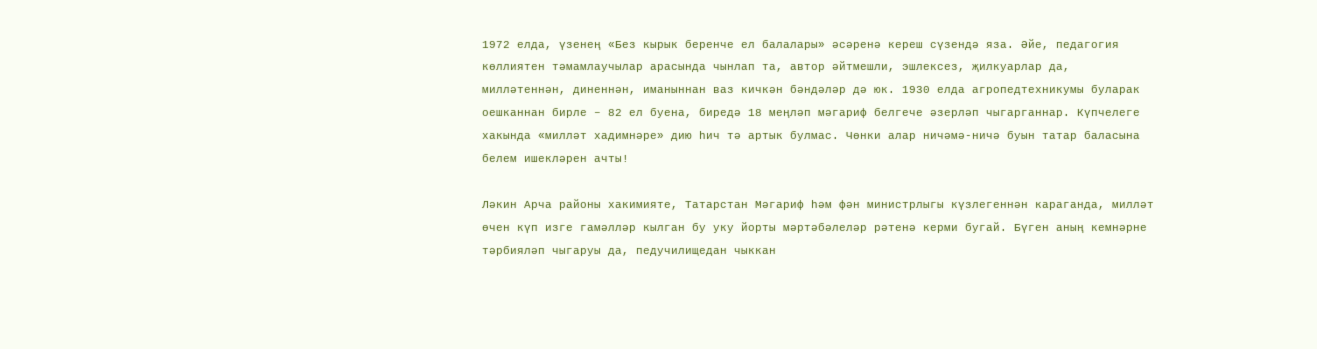1972 елда, үзенең «Без кырык беренче ел балалары» әсәренә кереш сүзендә яза. Әйе, педагогия көллиятен тәмамлаучылар арасында чынлап та, автор әйтмешли, эшлексез, җилкуарлар да, милләтеннән, диненнән, иманыннан ваз кичкән бәндәләр дә юк. 1930 елда агропедтехникумы буларак оешканнан бирле – 82 ел буена, биредә 18 меңләп мәгариф белгече әзерләп чыгарганнар. Күпчелеге хакында «милләт хадимнәре» дию һич тә артык булмас. Чөнки алар ничәмә-ничә буын татар баласына белем ишекләрен ачты!

Ләкин Арча районы хакимияте, Татарстан Мәгариф һәм фән министрлыгы күзлегеннән караганда, милләт өчен күп изге гамәлләр кылган бу уку йорты мәртәбәлеләр рәтенә керми бугай. Бүген аның кемнәрне тәрбияләп чыгаруы да, педучилищедан чыккан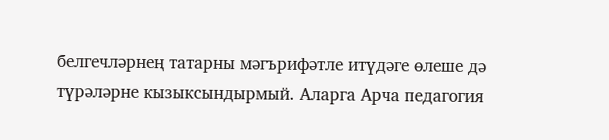белгечләрнең татарны мәгърифәтле итүдәге өлеше дә түрәләрне кызыксындырмый. Аларга Арча педагогия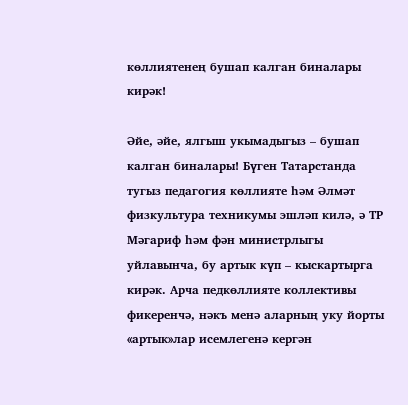көллиятенең бушап калган биналары кирәк!

Әйе, әйе, ялгыш укымадыгыз – бушап калган биналары! Бүген Татарстанда тугыз педагогия көллияте һәм Әлмәт физкультура техникумы эшләп килә, ә ТР Мәгариф һәм фән министрлыгы уйлавынча, бу артык күп – кыскартырга кирәк. Арча педкөллияте коллективы фикеренчә, нәкъ менә аларның уку йорты «артык»лар исемлегенә кергән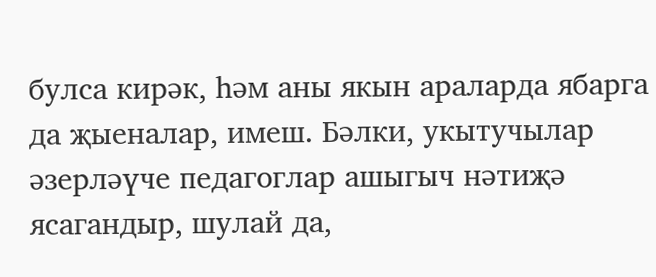булса кирәк, һәм аны якын араларда ябарга да җыеналар, имеш. Бәлки, укытучылар әзерләүче педагоглар ашыгыч нәтиҗә ясагандыр, шулай да,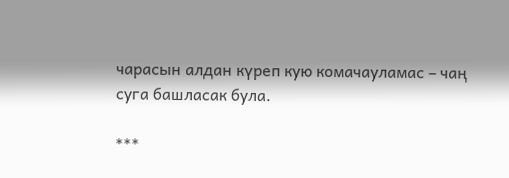чарасын алдан күреп кую комачауламас – чаң суга башласак була.

***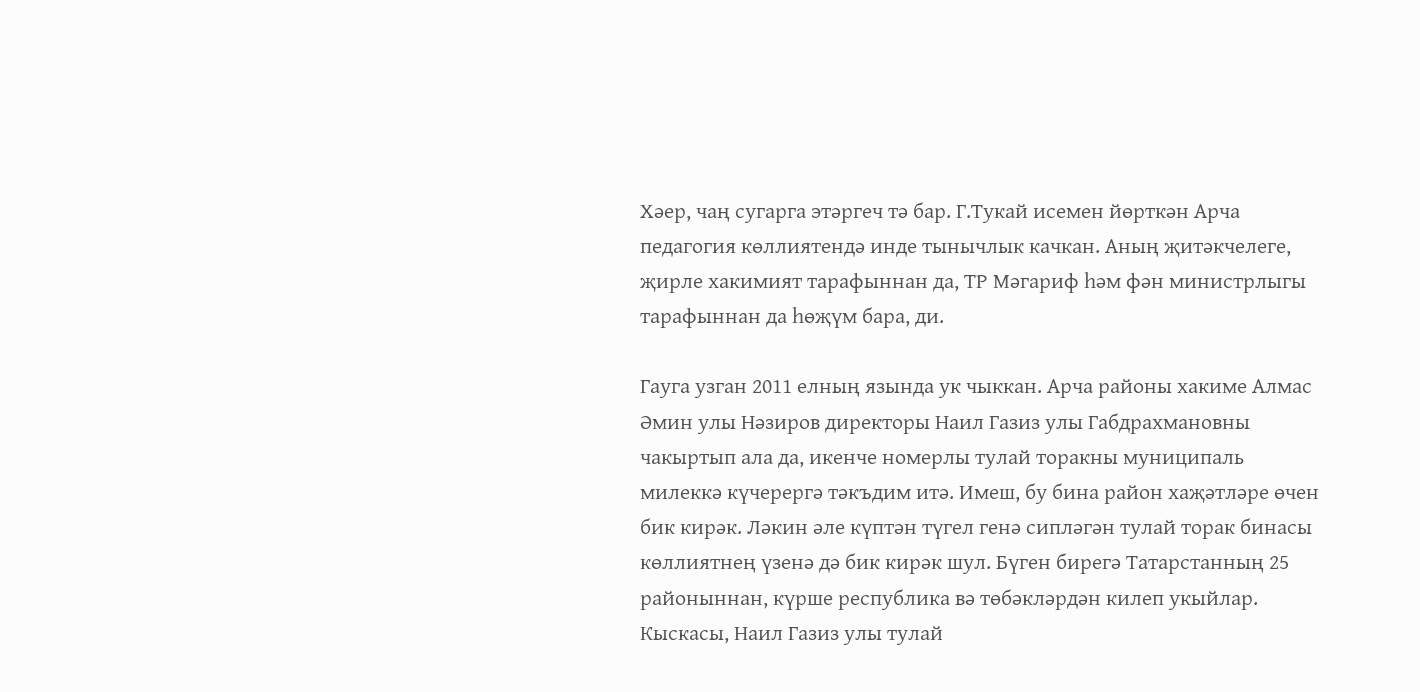Хәер, чаң сугарга этәргеч тә бар. Г.Тукай исемен йөрткән Арча педагогия көллиятендә инде тынычлык качкан. Аның җитәкчелеге, җирле хакимият тарафыннан да, ТР Мәгариф һәм фән министрлыгы тарафыннан да һөҗүм бара, ди.

Гауга узган 2011 елның язында ук чыккан. Арча районы хакиме Алмас Әмин улы Нәзиров директоры Наил Газиз улы Габдрахмановны чакыртып ала да, икенче номерлы тулай торакны муниципаль милеккә күчерергә тәкъдим итә. Имеш, бу бина район хаҗәтләре өчен бик кирәк. Ләкин әле күптән түгел генә сипләгән тулай торак бинасы көллиятнең үзенә дә бик кирәк шул. Бүген бирегә Татарстанның 25 районыннан, күрше республика вә төбәкләрдән килеп укыйлар. Кыскасы, Наил Газиз улы тулай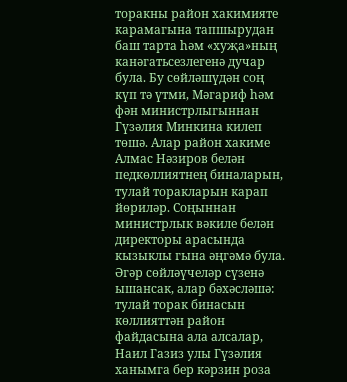торакны район хакимияте карамагына тапшырудан баш тарта һәм «хуҗа»ның канәгатьсезлегенә дучар була. Бу сөйләшүдән соң күп тә үтми, Мәгариф һәм фән министрлыгыннан Гүзәлия Минкина килеп төшә. Алар район хакиме Алмас Нәзиров белән педкөллиятнең биналарын, тулай торакларын карап йөриләр. Соңыннан министрлык вәкиле белән директоры арасында кызыклы гына әңгәмә була. Әгәр сөйләүчеләр сүзенә ышансак, алар бәхәсләшә: тулай торак бинасын көллияттән район файдасына ала алсалар, Наил Газиз улы Гүзәлия ханымга бер кәрзин роза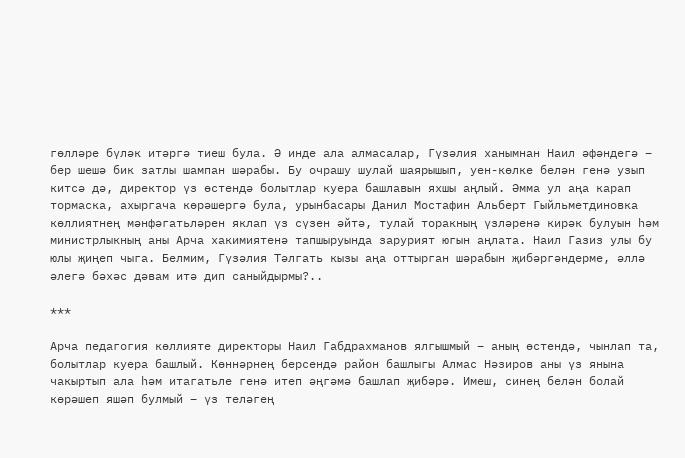гөлләре бүләк итәргә тиеш була. Ә инде ала алмасалар, Гүзәлия ханымнан Наил әфәндегә – бер шешә бик затлы шампан шәрабы. Бу очрашу шулай шаярышып, уен-көлке белән генә узып китсә дә, директор үз өстендә болытлар куера башлавын яхшы аңлый. Әмма ул аңа карап тормаска, ахыргача көрәшергә була, урынбасары Данил Мостафин Альберт Гыйльметдиновка көллиятнең мәнфәгатьләрен яклап үз сүзен әйтә, тулай торакның үзләренә кирәк булуын һәм министрлыкның аны Арча хакимиятенә тапшыруында зарурият югын аңлата. Наил Газиз улы бу юлы җиңеп чыга. Белмим, Гүзәлия Тәлгать кызы аңа оттырган шәрабын җибәргәндерме, әллә әлегә бәхәс дәвам итә дип саныйдырмы?..

***

Арча педагогия көллияте директоры Наил Габдрахманов ялгышмый – аның өстендә, чынлап та, болытлар куера башлый. Көннәрнең берсендә район башлыгы Алмас Нәзиров аны үз янына чакыртып ала һәм итагатьле генә итеп әңгәмә башлап җибәрә. Имеш, синең белән болай көрәшеп яшәп булмый – үз теләгең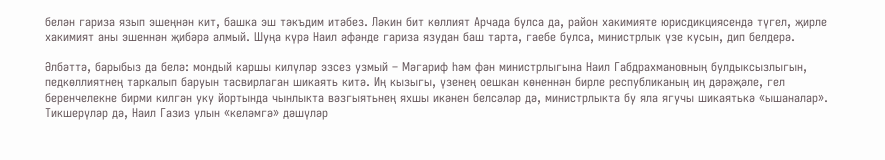белән гариза язып эшеңнән кит, башка эш тәкъдим итәбез. Ләкин бит көллият Арчада булса да, район хакимияте юрисдикциясендә түгел, җирле хакимият аны эшеннән җибәрә алмый. Шуңа күрә Наил әфәнде гариза язудан баш тарта, гаебе булса, министрлык үзе кусын, дип белдерә.

Әлбәттә, барыбыз да белә: мондый каршы килүләр эзсез узмый – Мәгариф һәм фән министрлыгына Наил Габдрахмановның булдыксызлыгын, педкөллиятнең таркалып баруын тасвирлаган шикаять китә. Иң кызыгы, үзенең оешкан көненнән бирле республиканың иң дәрәҗәле, гел беренчелекне бирми килгән уку йортында чынлыкта вәзгыятьнең яхшы икәнен белсәләр дә, министрлыкта бу яла ягучы шикаятькә «ышаналар». Тикшерүләр дә, Наил Газиз улын «келәмгә» дәшүләр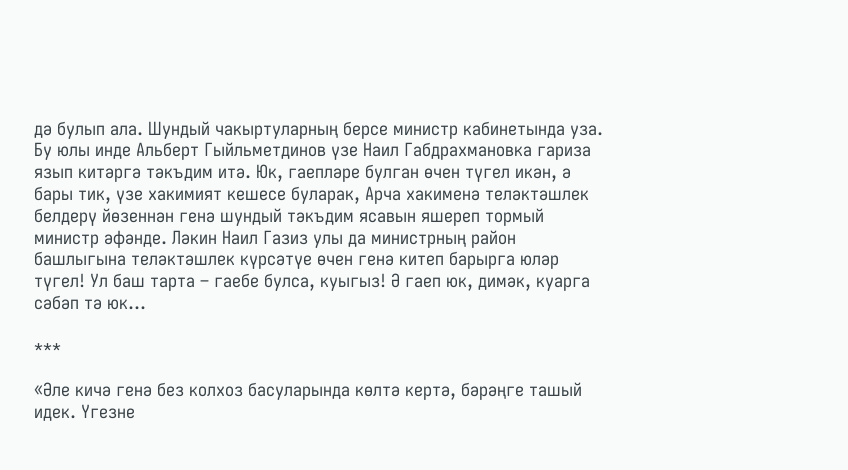дә булып ала. Шундый чакыртуларның берсе министр кабинетында уза. Бу юлы инде Альберт Гыйльметдинов үзе Наил Габдрахмановка гариза язып китәргә тәкъдим итә. Юк, гаепләре булган өчен түгел икән, ә бары тик, үзе хакимият кешесе буларак, Арча хакименә теләктәшлек белдерү йөзеннән генә шундый тәкъдим ясавын яшереп тормый министр әфәнде. Ләкин Наил Газиз улы да министрның район башлыгына теләктәшлек күрсәтүе өчен генә китеп барырга юләр түгел! Ул баш тарта – гаебе булса, куыгыз! Ә гаеп юк, димәк, куарга сәбәп тә юк…

***

«Әле кичә генә без колхоз басуларында көлтә кертә, бәрәңге ташый идек. Үгезне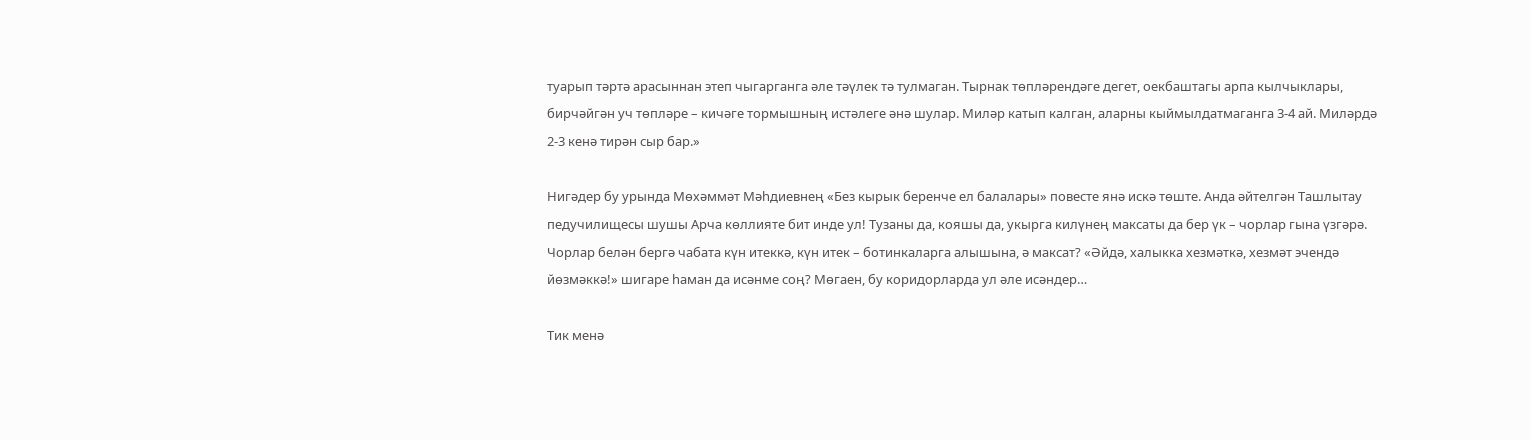туарып тәртә арасыннан этеп чыгарганга әле тәүлек тә тулмаган. Тырнак төпләрендәге дегет, оекбаштагы арпа кылчыклары, бирчәйгән уч төпләре – кичәге тормышның истәлеге әнә шулар. Миләр катып калган, аларны кыймылдатмаганга 3-4 ай. Миләрдә 2-3 кенә тирән сыр бар.»

Нигәдер бу урында Мөхәммәт Мәһдиевнең «Без кырык беренче ел балалары» повесте янә искә төште. Анда әйтелгән Ташлытау педучилищесы шушы Арча көллияте бит инде ул! Тузаны да, кояшы да, укырга килүнең максаты да бер үк – чорлар гына үзгәрә. Чорлар белән бергә чабата күн итеккә, күн итек – ботинкаларга алышына, ә максат? «Әйдә, халыкка хезмәткә, хезмәт эчендә йөзмәккә!» шигаре һаман да исәнме соң? Мөгаен, бу коридорларда ул әле исәндер…

Тик менә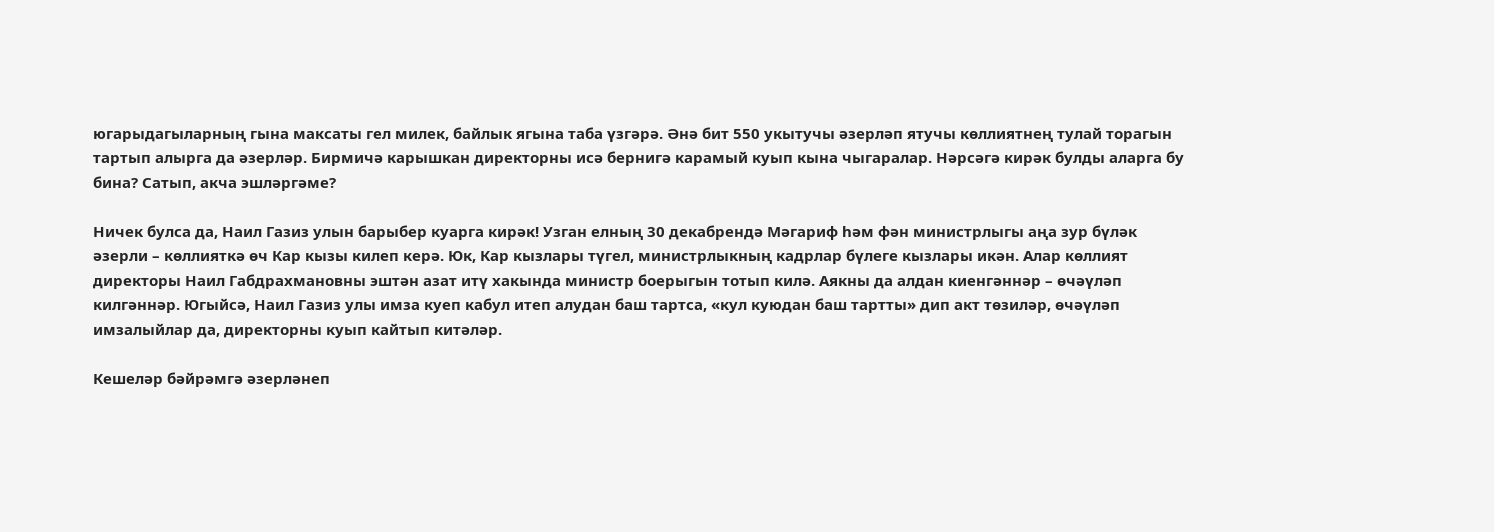югарыдагыларның гына максаты гел милек, байлык ягына таба үзгәрә. Әнә бит 550 укытучы әзерләп ятучы көллиятнең тулай торагын тартып алырга да әзерләр. Бирмичә карышкан директорны исә бернигә карамый куып кына чыгаралар. Нәрсәгә кирәк булды аларга бу бина? Сатып, акча эшләргәме?

Ничек булса да, Наил Газиз улын барыбер куарга кирәк! Узган елның 30 декабрендә Мәгариф һәм фән министрлыгы аңа зур бүләк әзерли – көллияткә өч Кар кызы килеп керә. Юк, Кар кызлары түгел, министрлыкның кадрлар бүлеге кызлары икән. Алар көллият директоры Наил Габдрахмановны эштән азат итү хакында министр боерыгын тотып килә. Аякны да алдан киенгәннәр – өчәүләп килгәннәр. Югыйсә, Наил Газиз улы имза куеп кабул итеп алудан баш тартса, «кул куюдан баш тартты» дип акт төзиләр, өчәүләп имзалыйлар да, директорны куып кайтып китәләр.

Кешеләр бәйрәмгә әзерләнеп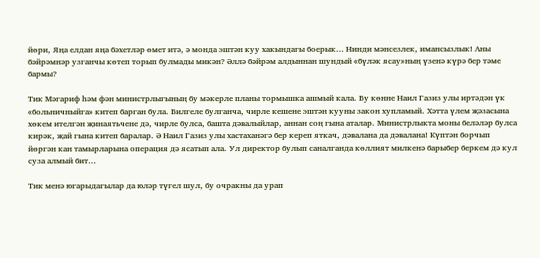йөри, Яңа елдан яңа бәхетләр өмет итә, ә монда эштән куу хакындагы боерык… Нинди мәнсезлек, имансызлык! Аны бәйрәмнәр узганчы көтеп торып булмады микән? Әллә бәйрәм алдыннан шундый «бүләк ясау»ның үзенә күрә бер тәме бармы?

Тик Мәгариф һәм фән министрлыгының бу мәкерле планы тормышка ашмый кала. Бу көнне Наил Газиз улы иртәдән үк «больничныйга» китеп барган була. Билгеле булганча, чирле кешене эштән кууны закон хупламый. Хәтта үлем җәзасына хөкем ителгән җинаятьчене дә, чирле булса, башта дәвалыйлар, аннан соң гына аталар. Министрлыкта моны беләләр булса кирәк, җай гына китеп баралар. Ә Наил Газиз улы хастаханәгә бер кереп яткач, дәвалана да дәвалана! Күптән борчып йөргән кан тамырларына операция дә ясатып ала. Ул директор булып саналганда көллият милкенә барыбер беркем дә кул суза алмый бит…

Тик менә югарыдагылар да юләр түгел шул, бу очракны да урап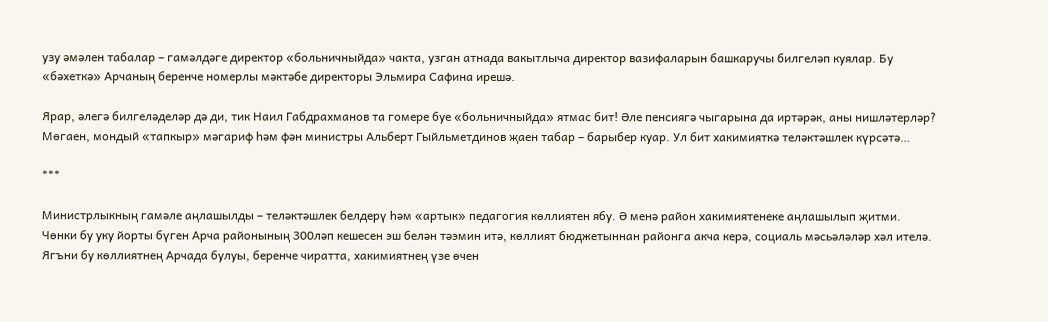узу әмәлен табалар – гамәлдәге директор «больничныйда» чакта, узган атнада вакытлыча директор вазифаларын башкаручы билгеләп куялар. Бу «бәхеткә» Арчаның беренче номерлы мәктәбе директоры Эльмира Сафина ирешә.

Ярар, әлегә билгеләделәр дә ди, тик Наил Габдрахманов та гомере буе «больничныйда» ятмас бит! Әле пенсиягә чыгарына да иртәрәк, аны нишләтерләр? Мөгаен, мондый «тапкыр» мәгариф һәм фән министры Альберт Гыйльметдинов җаен табар – барыбер куар. Ул бит хакимияткә теләктәшлек күрсәтә…

***

Министрлыкның гамәле аңлашылды – теләктәшлек белдерү һәм «артык» педагогия көллиятен ябу. Ә менә район хакимиятенеке аңлашылып җитми. Чөнки бу уку йорты бүген Арча районының 300ләп кешесен эш белән тәэмин итә, көллият бюджетыннан районга акча керә, социаль мәсьәләләр хәл ителә. Ягъни бу көллиятнең Арчада булуы, беренче чиратта, хакимиятнең үзе өчен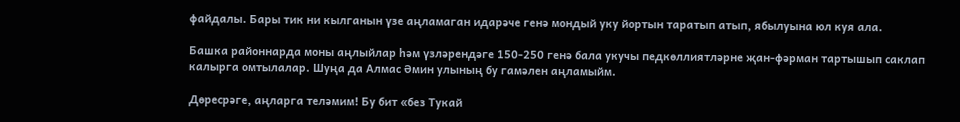файдалы. Бары тик ни кылганын үзе аңламаган идарәче генә мондый уку йортын таратып атып, ябылуына юл куя ала.

Башка районнарда моны аңлыйлар һәм үзләрендәге 150-250 генә бала укучы педкөллиятләрне җан-фәрман тартышып саклап калырга омтылалар. Шуңа да Алмас Әмин улының бу гамәлен аңламыйм.

Дөресрәге, аңларга теләмим! Бу бит «без Тукай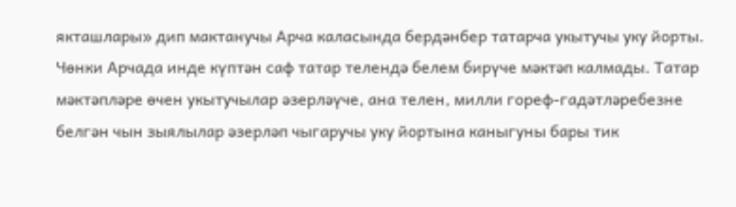якташлары» дип мактанучы Арча каласында бердәнбер татарча укытучы уку йорты. Чөнки Арчада инде күптән саф татар телендә белем бирүче мәктәп калмады. Татар мәктәпләре өчен укытучылар әзерләүче, ана телен, милли гореф-гадәтләребезне белгән чын зыялылар әзерләп чыгаручы уку йортына каныгуны бары тик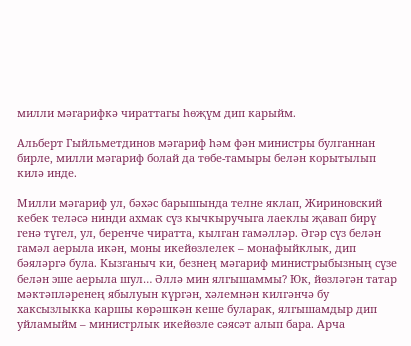милли мәгарифкә чираттагы һөҗүм дип карыйм.

Альберт Гыйльметдинов мәгариф һәм фән министры булганнан бирле, милли мәгариф болай да төбе-тамыры белән корытылып килә инде.

Милли мәгариф ул, бәхәс барышында телне яклап, Жириновский кебек теләсә нинди ахмак сүз кычкыручыга лаеклы җавап бирү генә түгел, ул, беренче чиратта, кылган гамәлләр. Әгәр сүз белән гамәл аерыла икән, моны икейөзлелек – монафыйклык, дип бәяләргә була. Кызганыч ки, безнең мәгариф министрыбызның сүзе белән эше аерыла шул… Әллә мин ялгышаммы? Юк, йөзләгән татар мәктәпләренең ябылуын күргән, хәлемнән килгәнчә бу хаксызлыкка каршы көрәшкән кеше буларак, ялгышамдыр дип уйламыйм – министрлык икейөзле сәясәт алып бара. Арча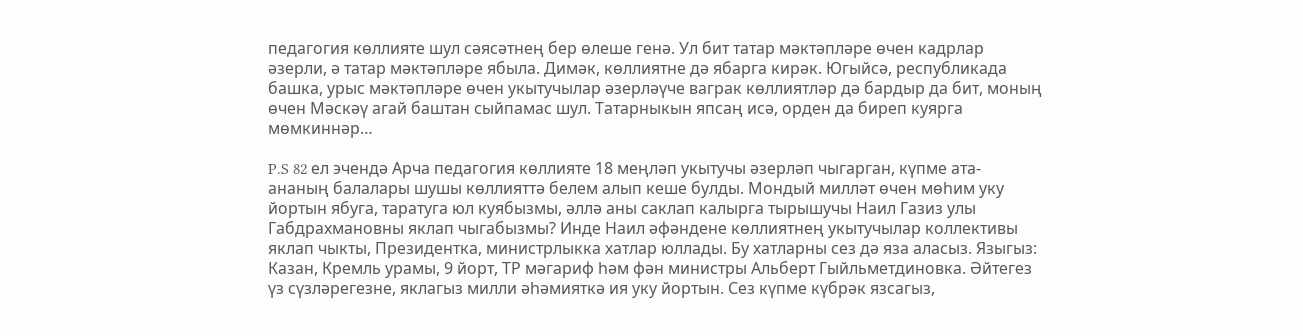педагогия көллияте шул сәясәтнең бер өлеше генә. Ул бит татар мәктәпләре өчен кадрлар әзерли, ә татар мәктәпләре ябыла. Димәк, көллиятне дә ябарга кирәк. Югыйсә, республикада башка, урыс мәктәпләре өчен укытучылар әзерләүче ваграк көллиятләр дә бардыр да бит, моның өчен Мәскәү агай баштан сыйпамас шул. Татарныкын япсаң исә, орден да биреп куярга мөмкиннәр…

P.S 82 ел эчендә Арча педагогия көллияте 18 меңләп укытучы әзерләп чыгарган, күпме ата-ананың балалары шушы көллияттә белем алып кеше булды. Мондый милләт өчен мөһим уку йортын ябуга, таратуга юл куябызмы, әллә аны саклап калырга тырышучы Наил Газиз улы Габдрахмановны яклап чыгабызмы? Инде Наил әфәндене көллиятнең укытучылар коллективы яклап чыкты, Президентка, министрлыкка хатлар юллады. Бу хатларны сез дә яза аласыз. Языгыз: Казан, Кремль урамы, 9 йорт, ТР мәгариф һәм фән министры Альберт Гыйльметдиновка. Әйтегез үз сүзләрегезне, яклагыз милли әһәмияткә ия уку йортын. Сез күпме күбрәк язсагыз,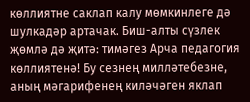көллиятне саклап калу мөмкинлеге дә шулкадәр артачак. Биш-алты сүзлек җөмлә дә җитә: тимәгез Арча педагогия көллиятенә! Бу сезнең милләтебезне, аның мәгарифенең киләчәген яклап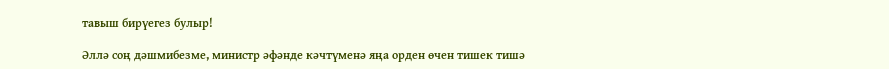тавыш бирүегез булыр!

Әллә соң дәшмибезме, министр әфәнде кәчтүменә яңа орден өчен тишек тишә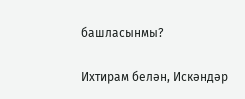башласынмы?

Ихтирам белән, Искәндәр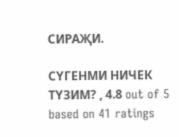СИРАҖИ.

СҮГЕНМИ НИЧЕК ТҮЗИМ? , 4.8 out of 5 based on 41 ratings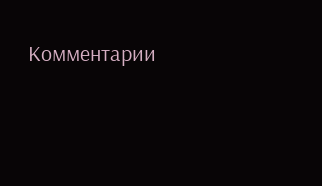Комментарии